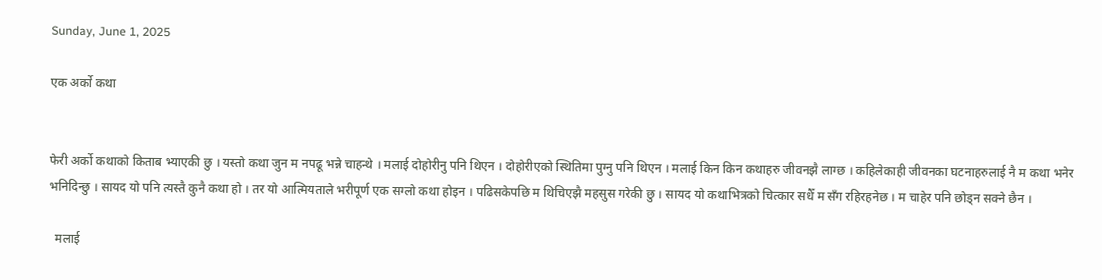Sunday, June 1, 2025

एक अर्को कथा


फेरी अर्को कथाको किताब भ्याएकी छु । यस्तो कथा जुन म नपढू भन्ने चाहन्थे । मलाई दोहोरीनु पनि थिएन । दोहोरीएको स्थितिमा पुग्नु पनि थिएन । मलाई किन किन कथाहरु जीवनझै लाग्छ । कहिलेकाही जीवनका घटनाहरुलाई नै म कथा भनेर भनिदिन्छु । सायद यो पनि त्यस्तै कुनै कथा हो । तर यो आत्मियताले भरीपूर्ण एक सग्लो कथा होइन । पढिसकेपछि म थिचिएझै महसुस गरेकी छु । सायद यो कथाभित्रको चित्कार सधैँ म सँग रहिरहनेछ । म चाहेर पनि छोड्न सक्ने छैन ।

  मलाई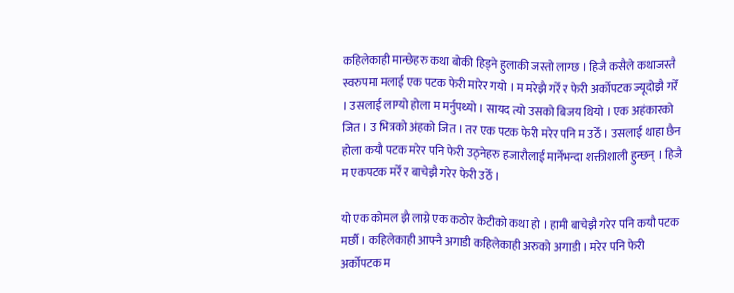कहिलेकाही मान्छेहरु कथा बोकी हिड्ने हुलाकी जस्तो लाग्छ । हिजै कसैले कथाजस्तै स्वरुपमा मलाई एक पटक फेरी मारेर गयो । म मरेझै गरेँ र फेरी अर्कोपटक ज्यूदोझै गरेँ । उसलाई लाग्यो होला म मर्नुपथ्यो । सायद त्यो उसको बिजय थियो । एक अहंकारको जित । उ भित्रको अंहको जित । तर एक पटक फेरी मरेर पनि म उठेँ । उसलाई थाहा छैन होला कयौ पटक मरेर पनि फेरी उठ्नेहरु हजारौलाई मार्नेभन्दा शक्तीशाली हुन्छन् । हिजै म एकपटक मरेँ र बाचेझै गरेर फेरी उठेँ ।

यो एक कोमल झै लाग्ने एक कठोर केटीको कथा हो । हामी बाचेझै गरेर पनि कयौ पटक मर्छौ । कहिलेकाही आफ्नै अगाडी कहिलेकाही अरुको अगाडी । मरेर पनि फेरी अर्कोपटक म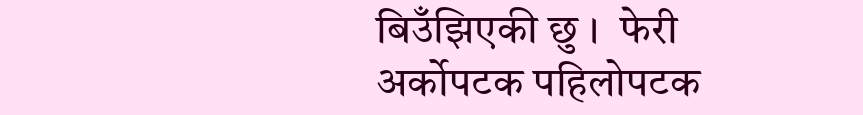बिउँझिएकी छु ।  फेरी अर्कोपटक पहिलोपटक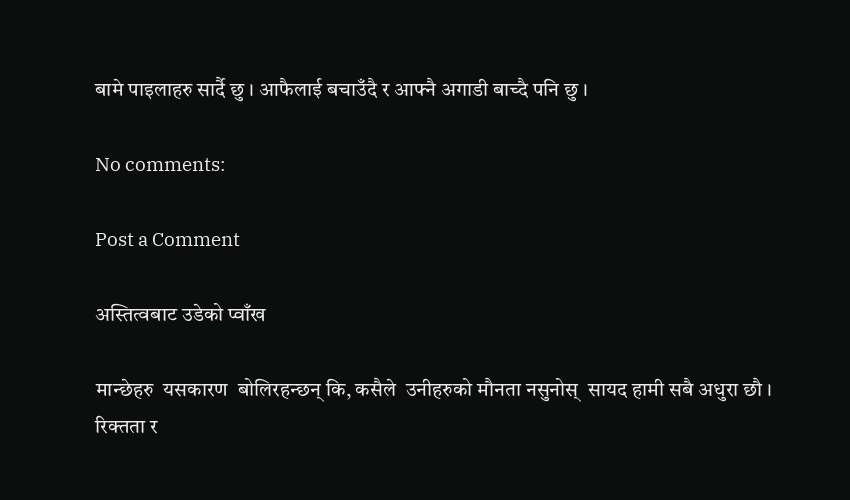बामे पाइलाहरु सार्दै छु । आफैलाई बचाउँदै र आफ्नै अगाडी बाच्दै पनि छु ।

No comments:

Post a Comment

अस्तित्वबाट उडेको प्वाँख

मान्छेहरु  यसकारण  बोलिरहन्छन् कि, कसैले  उनीहरुको मौनता नसुनोस्  सायद हामी सबै अधुरा छौ । रिक्तता र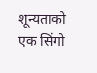शून्यताको एक सिंगो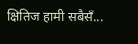क्षितिज हामी सबैसँ...